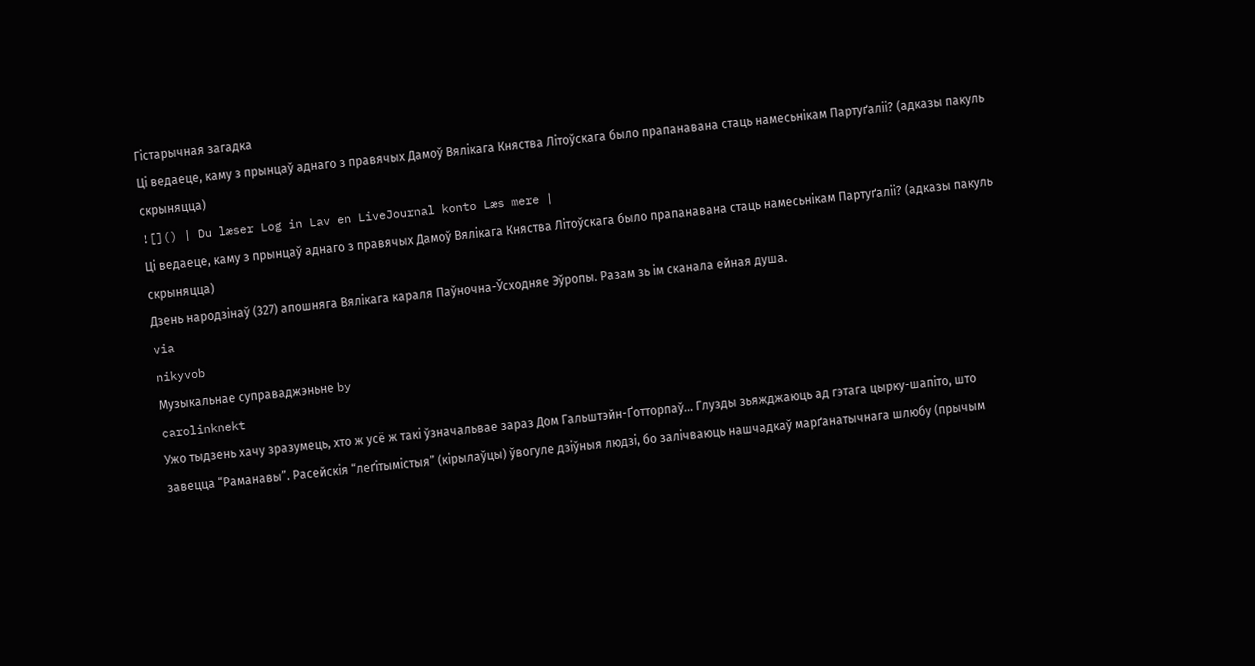Гістарычная загадка
Ці ведаеце, каму з прынцаў аднаго з правячых Дамоў Вялікага Княства Літоўскага было прапанавана стаць намесьнікам Партуґаліі? (адказы пакуль скрыняцца)
![]() | Du læser Log in Lav en LiveJournal konto Læs mere |
Ці ведаеце, каму з прынцаў аднаго з правячых Дамоў Вялікага Княства Літоўскага было прапанавана стаць намесьнікам Партуґаліі? (адказы пакуль скрыняцца)
Дзень народзінаў (327) апошняга Вялікага караля Паўночна-Ўсходняе Эўропы. Разам зь ім сканала ейная душа.
via
nikyvob
Музыкальнае суправаджэньне by
carolinknekt
Ужо тыдзень хачу зразумець, хто ж усё ж такі ўзначальвае зараз Дом Гальштэйн-Ґотторпаў... Глузды зьяжджаюць ад гэтага цырку-шапіто, што завецца “Раманавы”. Расейскія “леґітымістыя” (кірылаўцы) ўвогуле дзіўныя людзі, бо залічваюць нашчадкаў марґанатычнага шлюбу (прычым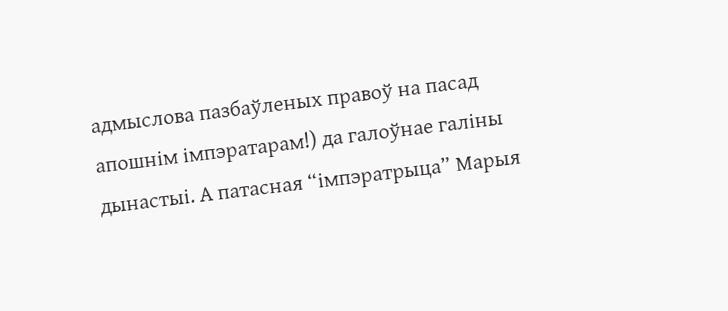адмыслова пазбаўленых правоў на пасад апошнім імпэратарам!) да галоўнае галіны дынастыі. А патасная “імпэратрыца” Марыя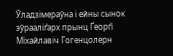Ўладзімераўна і ейны сынок эўрааліґарх прынц Ґеорґі Міхайлавіч Гогенцолерн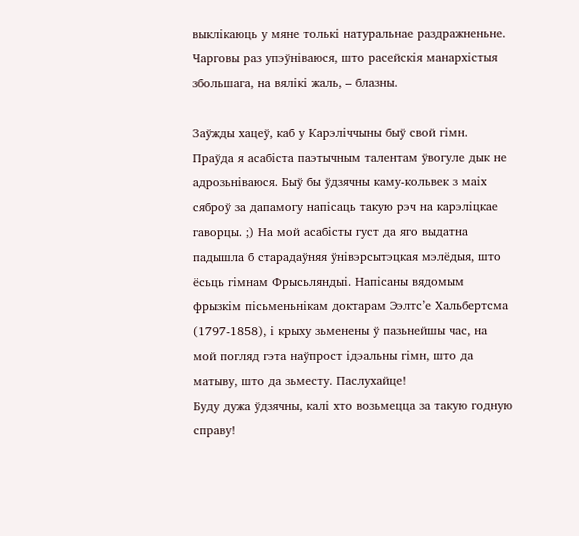выклікаюць у мяне толькі натуральнае раздражненьне. Чарговы раз упэўніваюся, што расейскія манархістыя збольшага, на вялікі жаль, – блазны.

Заўжды хацеў, каб у Карэліччыны быў свой гімн. Праўда я асабіста паэтычным талентам ўвогуле дык не адрозьніваюся. Быў бы ўдзячны каму-кольвек з маіх сяброў за дапамогу напісаць такую рэч на карэліцкае гаворцы. ;) На мой асабісты густ да яго выдатна падышла б старадаўняя ўнівэрсытэцкая мэлёдыя, што ёсьць гімнам Фрысьляндыі. Напісаны вядомым фрызкім пісьменьнікам доктарам Ээлтс’е Хальбертсма (1797-1858), і крыху зьменены ў пазьнейшы час, на мой погляд гэта наўпрост ідэальны гімн, што да матыву, што да зьместу. Паслухайце!
Буду дужа ўдзячны, калі хто возьмецца за такую годную справу!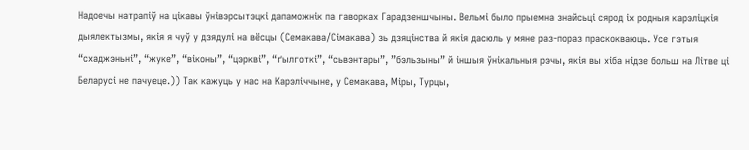Надоечы натрапіў на цікавы ўнівэрсытэцкі дапаможнік па гаворках Гарадзеншчыны. Вельмі было прыемна знайсьці сярод іх родныя карэліцкія дыялектызмы, якія я чуў у дзядулі на вёсцы (Семакава/Сімакава) зь дзяцінства й якія дасюль у мяне раз-пораз праскокваюць. Усе гэтыя “схаджэньні”, “жуке”, “віконы”, “цэркві”, “ґылготкі”, “сьвэнтары”, ”бэльзыны” й іншыя ўнікальныя рэчы, якія вы хіба нідзе больш на Літве ці Беларусі не пачуеце.)) Так кажуць у нас на Карэліччыне, у Семакава, Міры, Турцы,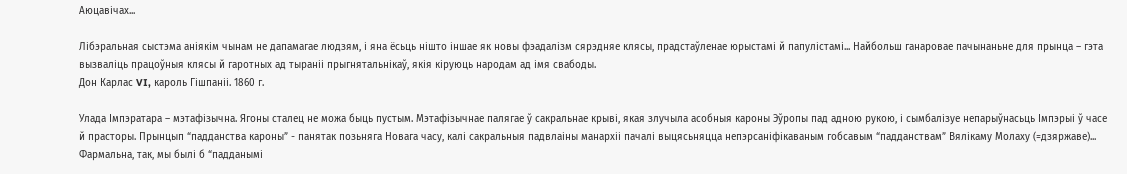Аюцавічах...

Лібэральная сыстэма аніякім чынам не дапамагае людзям, і яна ёсьць нішто іншае як новы фэадалізм сярэдняе клясы, прадстаўленае юрыстамі й папулістамі... Найбольш ганаровае пачынаньне для прынца – гэта вызваліць працоўныя клясы й гаротных ад тыраніі прыгнятальнікаў, якія кіруюць народам ад імя свабоды.
Дон Карлас VI, кароль Гішпаніі. 1860 г.

Улада Імпэратара – мэтафізычна. Ягоны сталец не можа быць пустым. Мэтафізычнае палягае ў сакральнае крыві, якая злучыла асобныя кароны Эўропы пад адною рукою, і сымбалізуе непарыўнасьць Імпэрыі ў часе й прасторы. Прынцып “падданства кароны” - панятак позьняга Новага часу, калі сакральныя падвлаіны манархіі пачалі выцясьняцца непэрсаніфікаваным гобсавым “падданствам” Вялікаму Молаху (=дзяржаве)... Фармальна, так, мы былі б “падданымі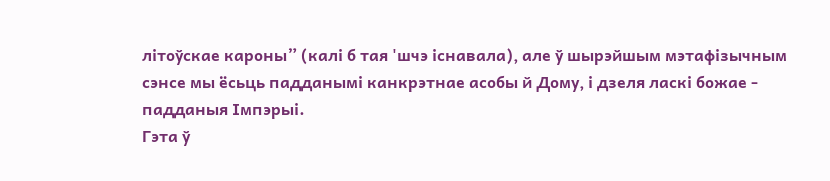літоўскае кароны” (калі б тая 'шчэ існавала), але ў шырэйшым мэтафізычным сэнсе мы ёсьць падданымі канкрэтнае асобы й Дому, і дзеля ласкі божае - падданыя Імпэрыі.
Гэта ў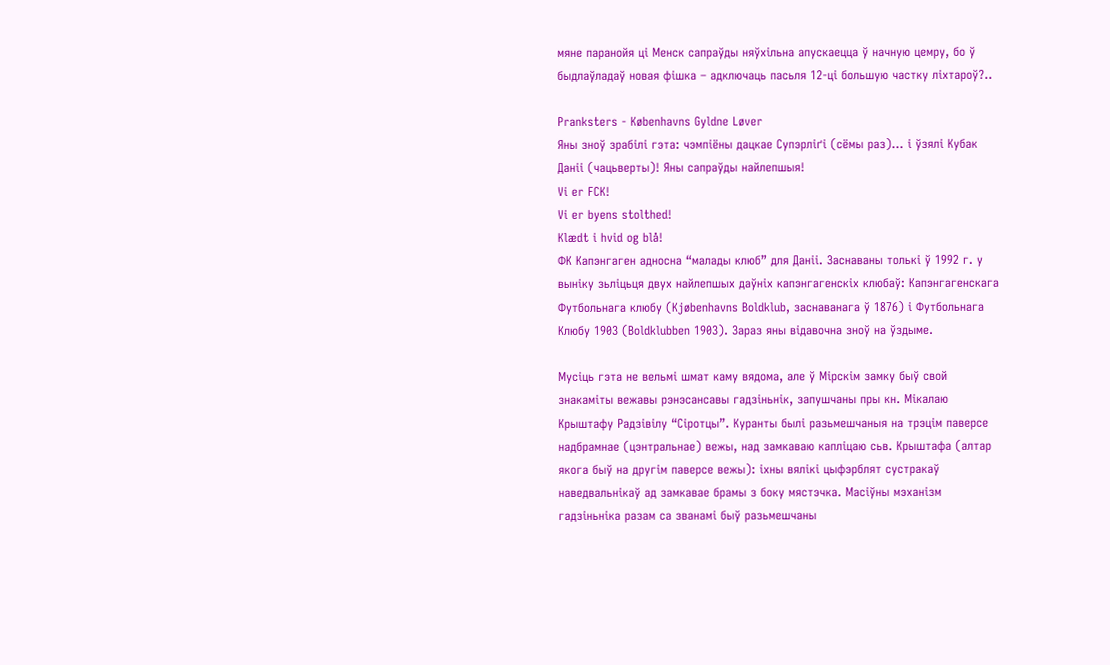мяне паранойя ці Менск сапраўды няўхільна апускаецца ў начную цемру, бо ў быдлаўладаў новая фішка – адключаць пасьля 12-ці большую частку ліхтароў?..

Pranksters - Københavns Gyldne Løver
Яны зноў зрабілі гэта: чэмпіёны дацкае Супэрліґі (сёмы раз)... і ўзялі Кубак Даніі (чацьверты)! Яны сапраўды найлепшыя!
Vi er FCK!
Vi er byens stolthed!
Klædt i hvid og blå!
ФК Капэнгаген адносна “малады клюб” для Даніі. Заснаваны толькі ў 1992 г. у выніку зьліцьця двух найлепшых даўніх капэнгагенскіх клюбаў: Капэнгагенскага Футбольнага клюбу (Kjøbenhavns Boldklub, заснаванага ў 1876) і Футбольнага Клюбу 1903 (Boldklubben 1903). Зараз яны відавочна зноў на ўздыме.

Мусіць гэта не вельмі шмат каму вядома, але ў Мірскім замку быў свой знакаміты вежавы рэнэсансавы гадзіньнік, запушчаны пры кн. Мікалаю Крыштафу Радзівілу “Сіротцы”. Куранты былі разьмешчаныя на трэцім паверсе надбрамнае (цэнтральнае) вежы, над замкаваю капліцаю сьв. Крыштафа (алтар якога быў на другім паверсе вежы): іхны вялікі цыфэрблят сустракаў наведвальнікаў ад замкавае брамы з боку мястэчка. Масіўны мэханізм гадзіньніка разам са званамі быў разьмешчаны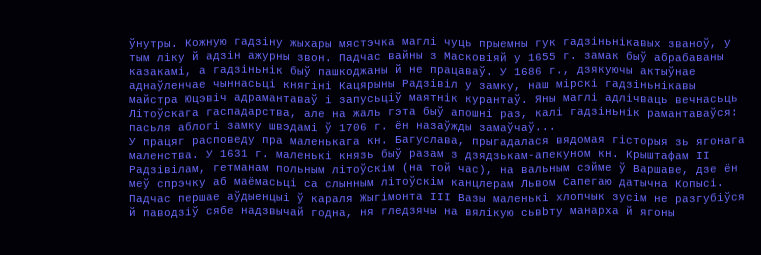ўнутры. Кожную гадзіну жыхары мястэчка маглі чуць прыемны гук гадзіньнікавых званоў, у тым ліку й адзін ажурны звон. Падчас вайны з Масковіяй у 1655 г. замак быў абрабаваны казакамі, а гадзіньнік быў пашкоджаны й не працаваў. У 1686 г., дзякуючы актыўнае аднаўленчае чыннасьці княгіні Кацярыны Радзівіл у замку, наш мірскі гадзіньнікавы майстра Юцэвіч адрамантаваў і запусьціў маятнік курантаў. Яны маглі адлічваць вечнасьць Літоўскага гаспадарства, але на жаль гэта быў апошні раз, калі гадзіньнік рамантаваўся: пасьля аблогі замку швэдамі ў 1706 г. ён назаўжды замаўчаў...
У працяг расповеду пра маленькага кн. Багуслава, прыгадалася вядомая гісторыя зь ягонага маленства. У 1631 г. маленькі князь быў разам з дзядзькам-апекуном кн. Крыштафам ІІ Радзівілам, гетманам польным літоўскім (на той час), на вальным сэйме ў Варшаве, дзе ён меў спрэчку аб маёмасьці са слынным літоўскім канцлерам Львом Сапегаю датычна Копысі. Падчас першае аўдыенцыі ў караля Жыгімонта ІІІ Вазы маленькі хлопчык зусім не разгубіўся й паводзіў сябе надзвычай годна, ня гледзячы на вялікую сьвbту манарха й ягоны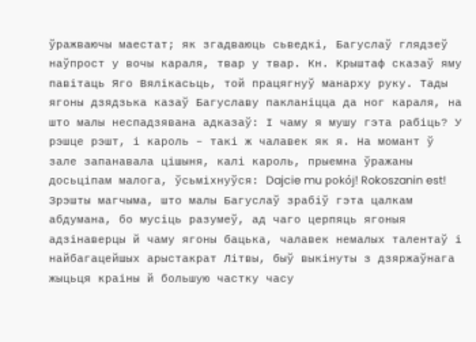ўражваючы маестат; як згадваюць сьведкі, Багуслаў глядзеў наўпрост у вочы караля, твар у твар. Кн. Крыштаф сказаў яму павітаць Яго Вялікасьць, той працягнуў манарху руку. Тады ягоны дзядзька казаў Багуславу пакланіцца да ног караля, на што малы неспадзявана адказаў: І чаму я мушу гэта рабіць? У рэшце рэшт, і кароль – такі ж чалавек як я. На момант ў зале запанавала цішыня, калі кароль, прыемна ўражаны досьціпам малога, ўсьміхнуўся: Dajcie mu pokój! Rokoszanin est!
Зрэшты магчыма, што малы Багуслаў зрабіў гэта цалкам абдумана, бо мусіць разумеў, ад чаго церпяць ягоныя адзінаверцы й чаму ягоны бацька, чалавек немалых талентаў і найбагацейшых арыстакрат Літвы, быў выкінуты з дзяржаўнага жыцьця краіны й большую частку часу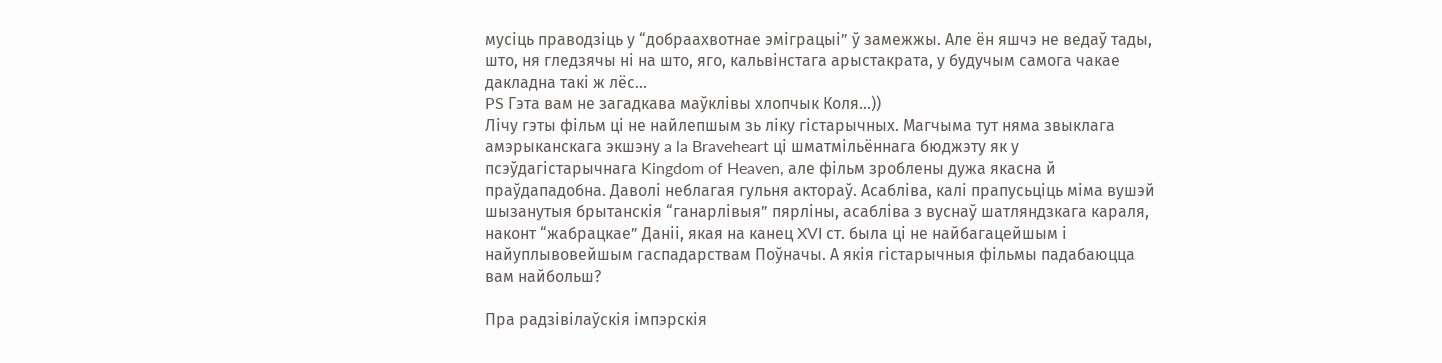мусіць праводзіць у “добраахвотнае эміграцыі” ў замежжы. Але ён яшчэ не ведаў тады, што, ня гледзячы ні на што, яго, кальвінстага арыстакрата, у будучым самога чакае дакладна такі ж лёс...
PS Гэта вам не загадкава маўклівы хлопчык Коля...))
Лічу гэты фільм ці не найлепшым зь ліку гістарычных. Магчыма тут няма звыклага амэрыканскага экшэну a la Braveheart ці шматмільённага бюджэту як у псэўдагістарычнага Kingdom of Heaven, але фільм зроблены дужа якасна й праўдападобна. Даволі неблагая гульня актораў. Асабліва, калі прапусьціць міма вушэй шызанутыя брытанскія “ганарлівыя” пярліны, асабліва з вуснаў шатляндзкага караля, наконт “жабрацкае” Даніі, якая на канец XVI ст. была ці не найбагацейшым і найуплывовейшым гаспадарствам Поўначы. А якія гістарычныя фільмы падабаюцца вам найбольш?

Пра радзівілаўскія імпэрскія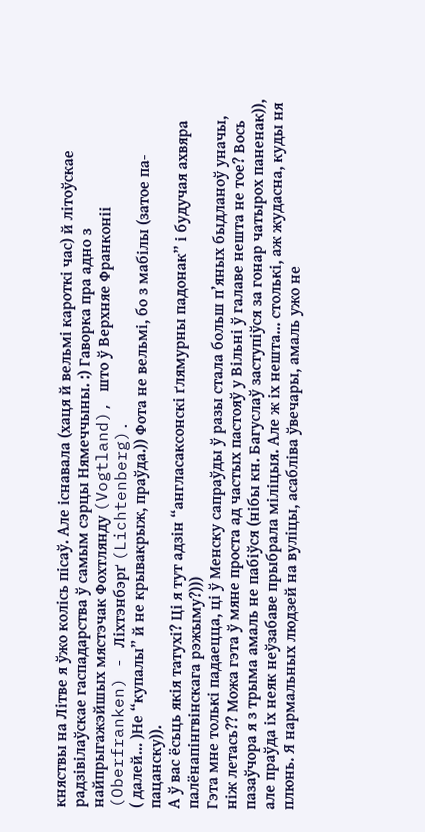княствы на Літве я ўжо колісь пісаў. Але існавала (хаця й вельмі кароткі час) й літоўскае радзівілаўскае гаспадарства ў самым сэрцы Нямеччыны. :) Гаворка пра адно з найпрыгажэйшых мястэчак Фохтлянду (Vogtland), што ў Верхняе Франконіі (Oberfranken) - Ліхтэнбэрґ (Lichtenberg).
( далей... )Не “купалы” й не крывакрыж, праўда.)) Фота не вельмі, бо з мабілы (затое па-пацанску)).
А ў вас ёсьць якія татухі? Ці я тут адзін “англасаксонскі ґлямурны падонак” і будучая ахвяра палёнапінгвінскага рэжыму?)))
Гэта мне толькі падаецца, ці ў Менску сапраўды ў разы стала больш п’яных быдланоў уначы, ніж летась?? Можа гэта ў мяне проста ад частых пастояў у Вільні ў галаве нешта не тое? Вось пазаўчора я з трыма амаль не пабіўся (нібы кн. Багуслаў заступіўся за гонар чатырох паненак)), але праўда іх неяк неўзабаве прыбрала міліцыя. Але ж іх нешта... столькі, аж жудасна, куды ня плюнь. Я нармальных людзей на вуліцы, асабліва ўвечары, амаль ужо не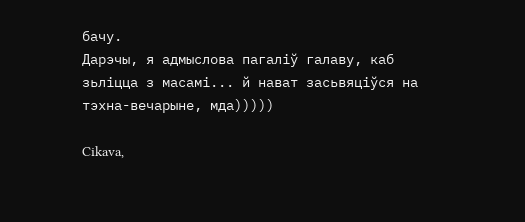бачу.
Дарэчы, я адмыслова пагаліў галаву, каб зьліцца з масамі... й нават засьвяціўся на тэхна-вечарыне, мда)))))

Cikava,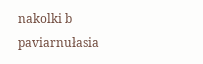nakolki b paviarnułasia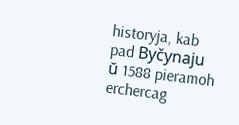historyja, kab pad Byčynaju ŭ 1588 pieramoh erchercag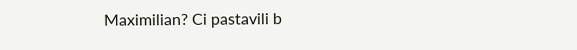Maximilian? Ci pastavili b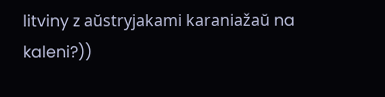litviny z aŭstryjakami karaniažaŭ na kaleni?))